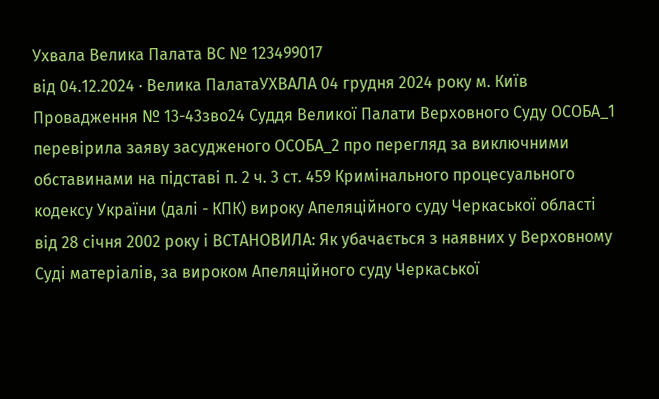Ухвала Велика Палата ВС № 123499017
від 04.12.2024 · Велика ПалатаУХВАЛА 04 грудня 2024 року м. Київ Провадження № 13-43зво24 Суддя Великої Палати Верховного Суду ОСОБА_1 перевірила заяву засудженого ОСОБА_2 про перегляд за виключними обставинами на підставі п. 2 ч. 3 ст. 459 Кримінального процесуального кодексу України (далі - КПК) вироку Апеляційного суду Черкаської області від 28 січня 2002 року і ВСТАНОВИЛА: Як убачається з наявних у Верховному Суді матеріалів, за вироком Апеляційного суду Черкаської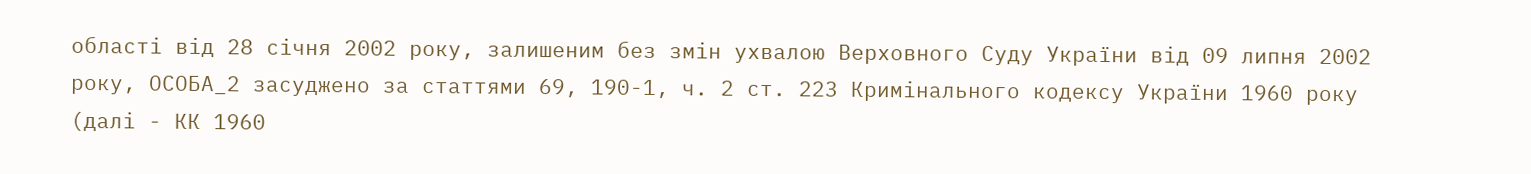області від 28 січня 2002 року, залишеним без змін ухвалою Верховного Суду України від 09 липня 2002 року, ОСОБА_2 засуджено за статтями 69, 190-1, ч. 2 ст. 223 Кримінального кодексу України 1960 року (далі - КК 1960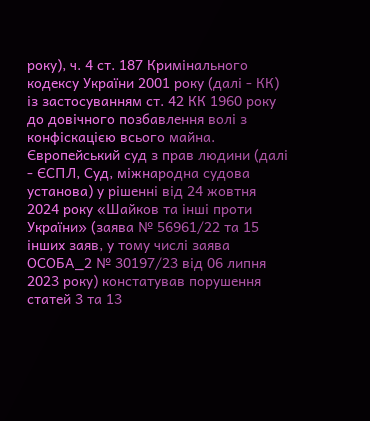року), ч. 4 ст. 187 Кримінального кодексу України 2001 року (далі - КК) із застосуванням ст. 42 КК 1960 року до довічного позбавлення волі з конфіскацією всього майна. Європейський суд з прав людини (далі - ЄСПЛ, Суд, міжнародна судова установа) у рішенні від 24 жовтня 2024 року «Шайков та інші проти України» (заява № 56961/22 та 15 інших заяв, у тому числі заява ОСОБА_2 № 30197/23 від 06 липня 2023 року) констатував порушення статей 3 та 13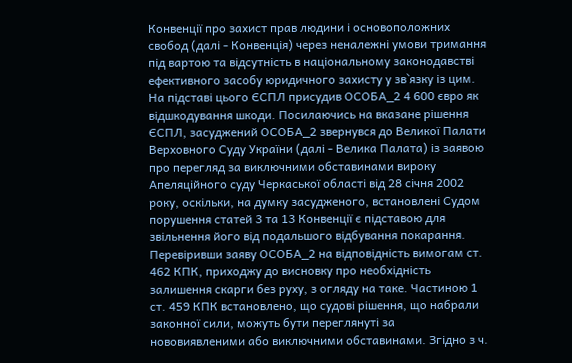Конвенції про захист прав людини і основоположних свобод (далі - Конвенція) через неналежні умови тримання під вартою та відсутність в національному законодавстві ефективного засобу юридичного захисту у зв`язку із цим. На підставі цього ЄСПЛ присудив ОСОБА_2 4 600 євро як відшкодування шкоди. Посилаючись на вказане рішення ЄСПЛ, засуджений ОСОБА_2 звернувся до Великої Палати Верховного Суду України (далі - Велика Палата) із заявою про перегляд за виключними обставинами вироку Апеляційного суду Черкаської області від 28 січня 2002 року, оскільки, на думку засудженого, встановлені Судом порушення статей 3 та 13 Конвенції є підставою для звільнення його від подальшого відбування покарання. Перевіривши заяву ОСОБА_2 на відповідність вимогам ст. 462 КПК, приходжу до висновку про необхідність залишення скарги без руху, з огляду на таке. Частиною 1 ст. 459 КПК встановлено, що судові рішення, що набрали законної сили, можуть бути переглянуті за нововиявленими або виключними обставинами. Згідно з ч.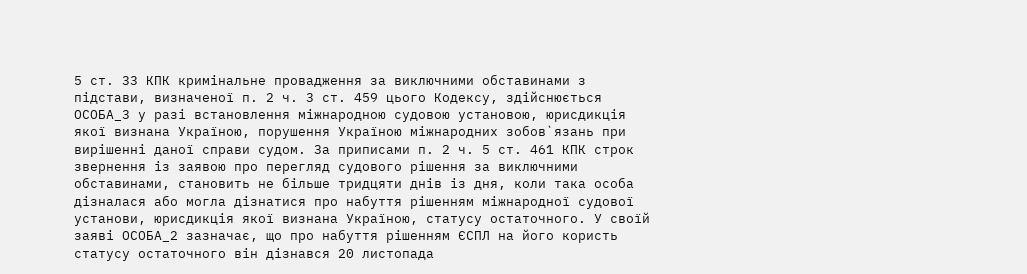5 ст. 33 КПК кримінальне провадження за виключними обставинами з підстави, визначеної п. 2 ч. 3 ст. 459 цього Кодексу, здійснюється ОСОБА_3 у разі встановлення міжнародною судовою установою, юрисдикція якої визнана Україною, порушення Україною міжнародних зобов`язань при вирішенні даної справи судом. За приписами п. 2 ч. 5 ст. 461 КПК строк звернення із заявою про перегляд судового рішення за виключними обставинами, становить не більше тридцяти днів із дня, коли така особа дізналася або могла дізнатися про набуття рішенням міжнародної судової установи, юрисдикція якої визнана Україною, статусу остаточного. У своїй заяві ОСОБА_2 зазначає, що про набуття рішенням ЄСПЛ на його користь статусу остаточного він дізнався 20 листопада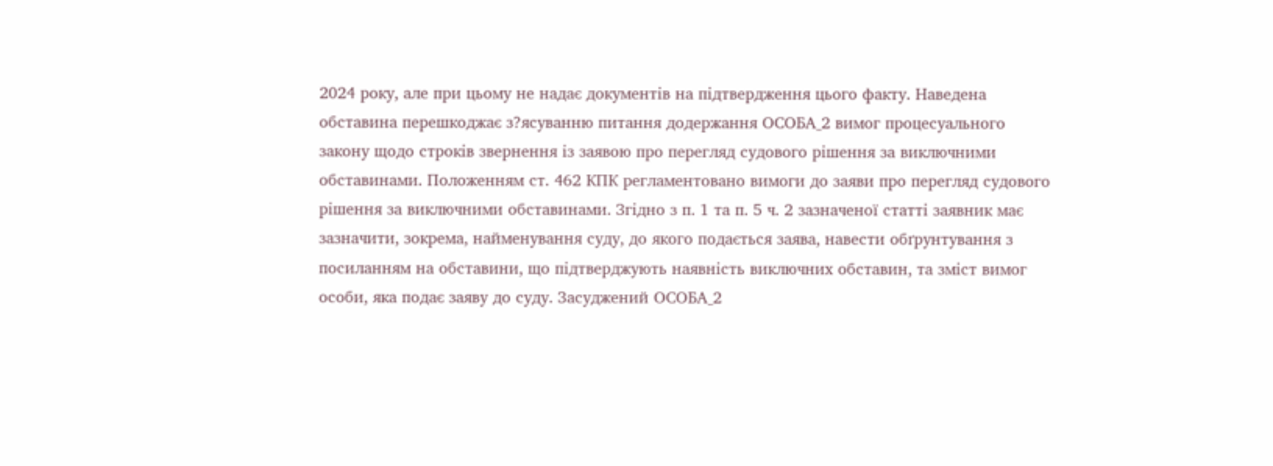2024 року, але при цьому не надає документів на підтвердження цього факту. Наведена обставина перешкоджає з?ясуванню питання додержання ОСОБА_2 вимог процесуального закону щодо строків звернення із заявою про перегляд судового рішення за виключними обставинами. Положенням ст. 462 КПК регламентовано вимоги до заяви про перегляд судового рішення за виключними обставинами. Згідно з п. 1 та п. 5 ч. 2 зазначеної статті заявник має зазначити, зокрема, найменування суду, до якого подається заява, навести обґрунтування з посиланням на обставини, що підтверджують наявність виключних обставин, та зміст вимог особи, яка подає заяву до суду. Засуджений ОСОБА_2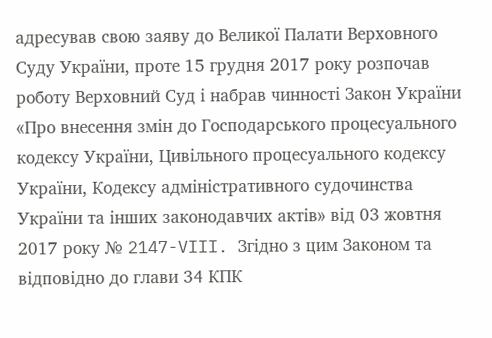адресував свою заяву до Великої Палати Верховного Суду України, проте 15 грудня 2017 року розпочав роботу Верховний Суд і набрав чинності Закон України «Про внесення змін до Господарського процесуального кодексу України, Цивільного процесуального кодексу України, Кодексу адміністративного судочинства України та інших законодавчих актів» від 03 жовтня 2017 року № 2147-VIII. Згідно з цим Законом та відповідно до глави 34 КПК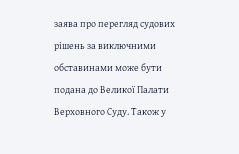заява про перегляд судових рішень за виключними обставинами може бути подана до Великої Палати Верховного Суду. Також у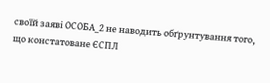своїй заяві ОСОБА_2 не наводить обґрунтування того, що констатоване ЄСПЛ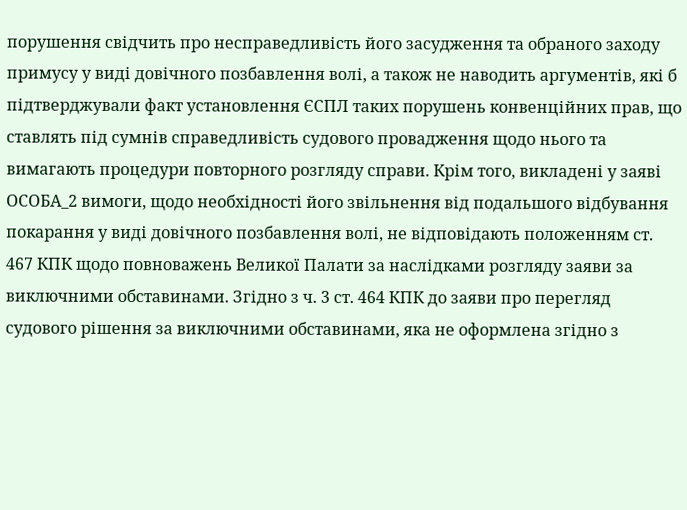порушення свідчить про несправедливість його засудження та обраного заходу примусу у виді довічного позбавлення волі, а також не наводить аргументів, які б підтверджували факт установлення ЄСПЛ таких порушень конвенційних прав, що ставлять під сумнів справедливість судового провадження щодо нього та вимагають процедури повторного розгляду справи. Крім того, викладені у заяві ОСОБА_2 вимоги, щодо необхідності його звільнення від подальшого відбування покарання у виді довічного позбавлення волі, не відповідають положенням ст. 467 КПК щодо повноважень Великої Палати за наслідками розгляду заяви за виключними обставинами. Згідно з ч. 3 ст. 464 КПК до заяви про перегляд судового рішення за виключними обставинами, яка не оформлена згідно з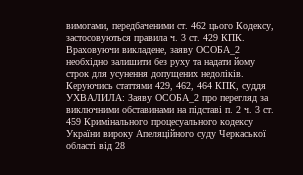вимогами, передбаченими ст. 462 цього Кодексу, застосовуються правила ч. 3 ст. 429 КПК. Враховуючи викладене, заяву ОСОБА_2 необхідно залишити без руху та надати йому строк для усунення допущених недоліків. Керуючись статтями 429, 462, 464 КПК, суддя УХВАЛИЛА: Заяву ОСОБА_2 про перегляд за виключними обставинами на підставі п. 2 ч. 3 ст. 459 Кримінального процесуального кодексу України вироку Апеляційного суду Черкаської області від 28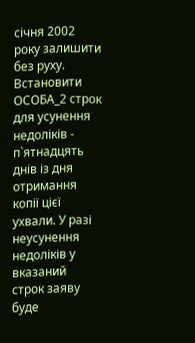січня 2002 року залишити без руху. Встановити ОСОБА_2 строк для усунення недоліків - п`ятнадцять днів із дня отримання копії цієї ухвали. У разі неусунення недоліків у вказаний строк заяву буде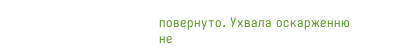повернуто. Ухвала оскарженню не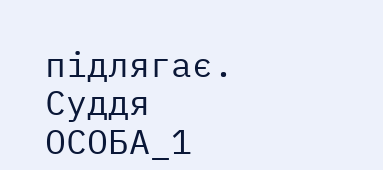підлягає. Суддя ОСОБА_1